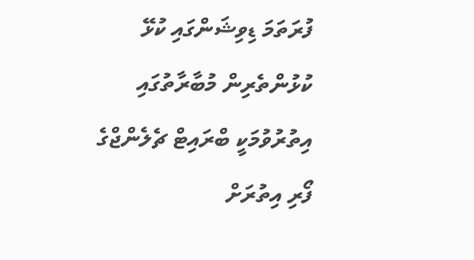ފުރަތަމަ ޑިވިޝަންގައި ކުޅޭ ކުޅުންތެރިން މުބާރާތުގައި އިތުރުވުމަކީ ބްރައިޓް ޗެލެންޖްގެ ފޯރި އިތުރަށް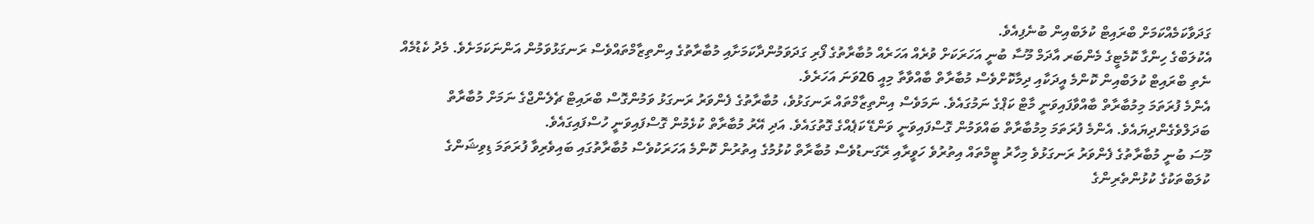ގަދަވާކަމެއްކަމަށް ބްރައިޓް ކުލަބްއިން ބުނެފިއެވެ.
އެކުލަބްގެ ހިންގާ ކޮމެޓީގެ މެންބަރ އާދަމް މޫސާ ބުނީ އަހަރަކަށް ވުރެއް އަހަރެއް މުބާރާތުގެ ފޯރި ގަދަވަމުންދާކަމަށާއި މުބާރާތުގެ އިންތިޒާމްތައްވެސް ރަނގަޅުވަމުން އަންނަކަމަށެވެ. މެދު ކެޑުމެއް ނެތި ބްރައިޓް ކުލަބްއިން ކޮންމެ އީދަކާއި ދިމާކޮށްވެސް މުބާރާތް ބާއްވާތާ މިއީ 26ވަނަ އަހަރެވެ.
އެންމެ ފުރަތަމަ މިމުބާރާތް ބާއްވާފައިވަނީ މާޓް ކަޕްގެ ނަމުގައެވެ. ނަމަވެސް އިންތިޒާމްތައް ރަނގަޅުވެ، މުބާރާތުގެ ފެންވަރު ރަނގަޅު ވަމުންގޮސް ބްރައިޓް ޗެލެންޖްގެ ނަމަށް މުބާރާތް ބަދަލްވެގެންދިޔައެވެ. އެންމެ ފުރަތަމަ މިމުބާރާތް ބައްވަމުން ގޮސްފައިވަނީ ވަންޑޭ ކަޕެއްގެ ގޮތުގައެވެ. އަދި އޭރު މުބާރާތް ކުޅެމުން ގޮސްފައިވަނީ ހުސްފައިގައެވެ.
މޫސަ ބުނީ މުބާރާތުގެ ފެންވަރު ރަނގަޅުވެ މިހާރު ޓީމްތައް އިތުރުވެ ހަވީރާއި ރޭގަނޑުވެސް މުބާރާތް ކުޅުމުގެ އިތުރުން ކޮންމެ އަހަރަކުވެސް މުބާރާތުގައި ބައިވެރިވާ ފުރަތަމަ ޑިވިޝަންގެ ކުލަބްތަކުގެ ކުޅުންތެރިންގެ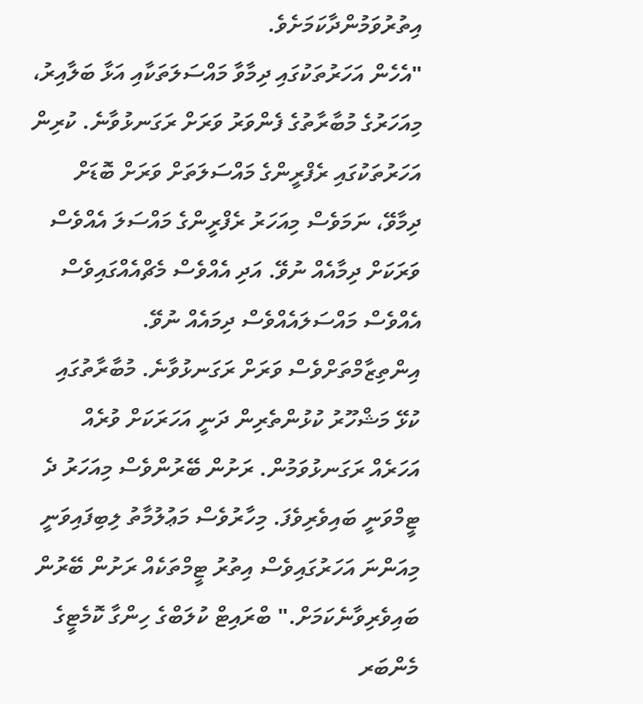އިތުރުވަމުންދާކަމަށެވެ.
"އެހެން އަހަރުތަކުގައި ދިމާވާ މައްސަލަތަކާއި އަޅާ ބަލާއިރު، މިއަހަރުގެ މުބާރާތުގެ ފެންވަރު ވަރަށް ރަގަނޅުވާނެ. ކުރިން އަހަރުތަކުގައި ރެފްރީންގެ މައްސަލަތަށް ވަރަށް ބޮޑަށް ދިމާވޭ، ނަމަވެސް މިއަހަރު ރެފްރީންގެ މައްސަލަ އެއްވެސް ވަރަކަށް ދިމާއެއް ނުވޭ. އަދި އެއްވެސް މެޗްއެއްގައިވެސް އެއްވެސް މައްސަލައެއްވެސް ދިމައެއް ނުވޭ. އިންތިޒާމްތަށްވެސް ވަރަށް ރަގަނޅުވާނެ. މުބާރާތުގައި ކުޅޭ މަޝްހޫރު ކުޅުންތެރިން ދަނީ އަހަރަކަށް ވުރެއް އަހަރެއް ރަގަނޅުވަމުން. ރަށުން ބޭރުންވެސް މިއަހަރު ދެ ޓީމްވަނީ ބައިވެރިވެފަ. މިހާރުވެސް މަޢުލުމާތު ލިބިފައިވަނީ މިއަންނަ އަހަރުގައިވެސް އިތުރު ޓީމްތަކެއް ރަށުން ބޭރުން ބައިވެރިވާނެކަމަށް." ބްރައިޓް ކުލަބްގެ ހިންގާ ކޮމެޓީގެ މެންބަރ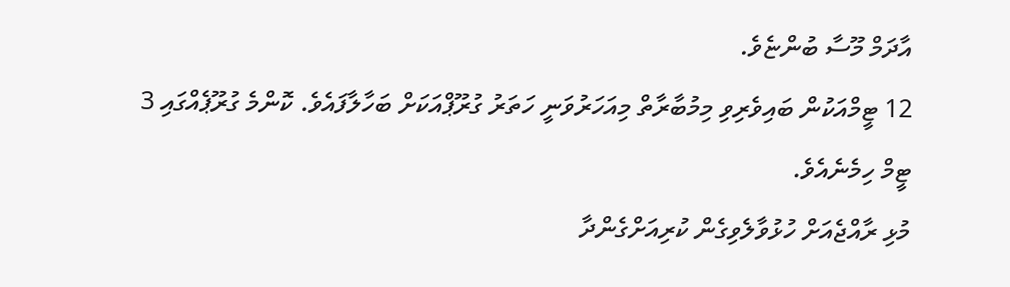އާދަމް މޫސާ ބުންޏެވެ.
12 ޓީމްއަކުން ބައިވެރިވި މިމުބާރާތް މިއަހަރުވަނީ ހަތަރު ގުރޫޕްއަކަށް ބަހާލާފައެވެ. ކޮންމެ ގުރޫޕެއްގައި 3 ޓީމް ހިމެނެއެވެ.
މުޅި ރާއްޖެއަށް ހުޅުވާލެވިގެން ކުރިއަށްގެންދާ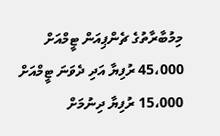މިމުބާރާތުގެ ޗެންޕިއަން ޓީމްއަށް 45،000 ރުފިޔާ އަދި ދެވަނަ ޓީމްއަށް 15،000 ރުފިޔާ ދިނުމަށް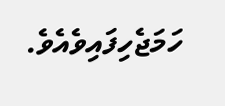ހަމަޖެހިފައިވެއެވެ.